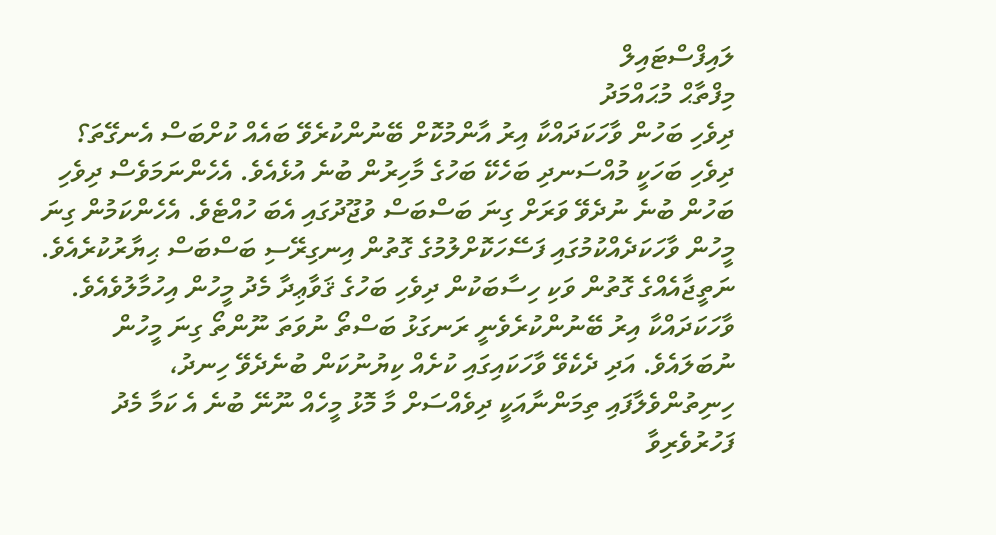ލައިފްސްޓައިލް
މިފްތާޙް މުޙައްމަދު
ދިވެހި ބަހުން ވާހަކަދައްކާ އިރު އާންމުކޮށް ބޭނުންކުރެވޭ ބައެއް ކުށްބަސް އެނގޭތަ؟
ދިވެހި ބަހަކީ މުއްސަނދި ބަހެކޭ ބަހުގެ މާހިރުން ބުނެ އުޅެއެވެ. އެހެންނަމަވެސް ދިވެހި ބަހުން ބުނެ ނުދެވޭ ވަރަށް ގިނަ ބަސްބަސް ވުޖޫދުގައި އެބަ ހުއްޓެވެ. އެހެންކަމުން ގިނަ މީހުން ވާހަކަދެއްކުމުގައި ފަސޭހަކޮށްލުމުގެ ގޮތުން އިނގިރޭސި ބަސްބަސް ޙިޔާރުކުރެއެވެ. ނަތީޖާއެއްގެ ގޮތުން ވަކި ހިސާބަކުން ދިވެހި ބަހުގެ ޤަވާޢިދާ މެދު މީހުން އިހުމާލުވެއެވެ. ވާހަކަދައްކާ އިރު ބޭނުންކުރެވެނީ ރަނގަޅު ބަސްތޯ ނުވަތަ ނޫންތޯ ގިނަ މީހުން ނުބަލައެވެ. އަދި ދެކެވޭ ވާހަކައިގައި ކުށެއް ކިޔުނުކަން ބުނެދެވޭ ހިނދު، ހިނިތުންވެލާފައި ތިމަންނާއަކީ ދިވެއްސަށް މާ މޮޅު މީހެއް ނޫނޭ ބުނެ އެ ކަމާ މެދު ފަހުރުވެރިވާ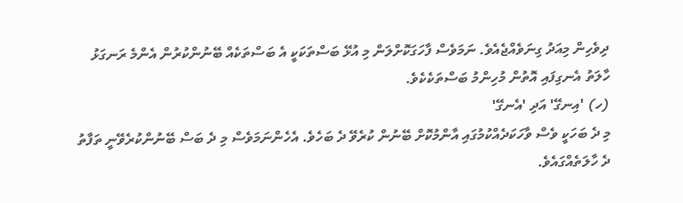ދިވެހިން މިއަދު ގިނަވެއްޖެއެވެ. ނަމަވެސް ފާހަގަކޮށްލަން މި އުޅޭ ބަސްތަކަކީ އެ ބަސްތަކެއް ބޭނުންކުރުން އެންމެ ރަނގަޅު ހާލަތު އެނގިފައި އޮތުން މުހިންމު ބަސްތަކެކެވެ.
(ހ) 'އިނގޭ' އަދި 'އެނގޭ'
މި ދެ ބަހަކީ ވެސް ވާހަކަދެއްކުމުގައި އާންމުކޮށް ބޭނުން ކުރެވޭ ދެ ބަހެވެ. އެހެންނަމަވެސް މި ދެ ބަސް ބޭނުންކުރެވޭނީ ތަފާތު ދެ ހާލަތެއްގައެވެ.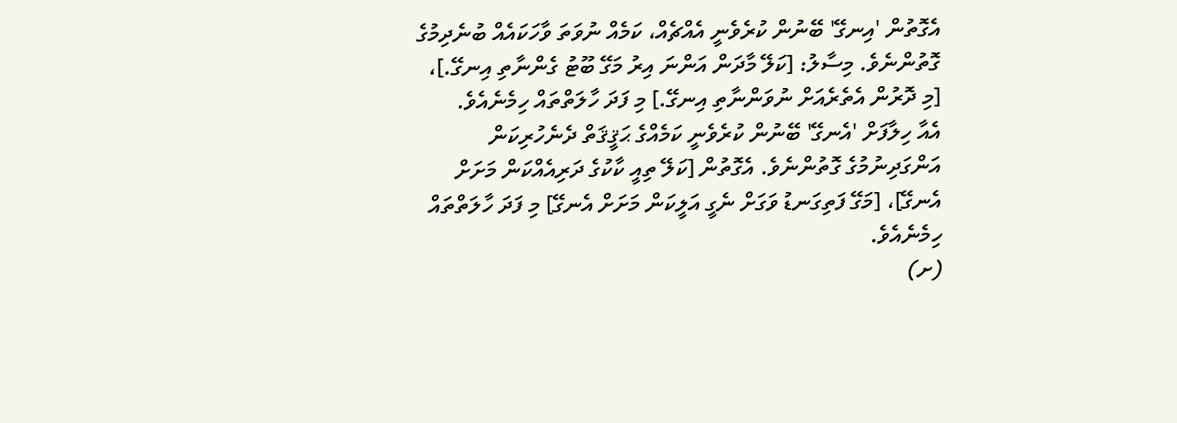އެގޮތުން 'އިނގޭ' ބޭނުން ކުރެވެނީ އެއްޗެއް، ކަމެއް ނުވަތަ ވާހަކައެއް ބުނެދިމުގެ ގޮތުންނެވެ. މިސާލު: [ކަލޭ މާދަން އަންނަ އިރު މަގޭ ބޫޓު ގެންނާތި އިނގޭ.]، [މި ދޮރުން އެތެރެއަށް ނުވަންނާތި އިނގޭ.] މި ފަދަ ހާލަތްތައް ހިމެނެއެވެ.
އެއާ ހިލާފަށް 'އެނގޭ' ބޭނުން ކުރެވެނީ ކަމެއްގެ ޙަޤީޤަތް ދެނެހުރިކަން އަންގަދިނުމުގެ ގޮތުންނެވެ. އެގޮތުން [ކަލޭ ތިއީ ކާކުގެ ދަރިއެއްކަން މަށަށް އެނގޭ]، [މަގޭ ފަތިގަނޑު ވަގަށް ނެގީ އަލީކަން މަށަށް އެނގޭ] މި ފަދަ ހާލަތްތައް ހިމެނެއެވެ.
(ށ)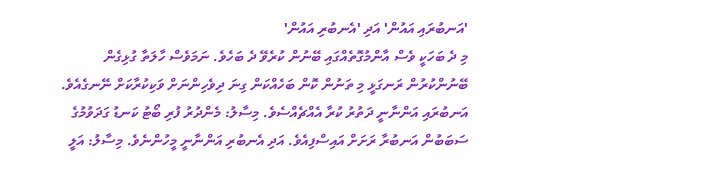'އަނބުރައި އައުން' އަދި 'އެނބުރި އައުން'
މި ދެ ބަހަކީ ވެސް އާންމުގޮތެއްގައި ބޭނުން ކުރެވޭ ދެ ބަހެވެ. ނަމަވެސް ހާލަތާ ގުޅިގެން ބޭނުންކުރުން ރަނގަޅީ މި ތަނުން ކޮން ބަހެއްކަން ގިނަ ދިވެހިންނަށް ވަކިކުރާކަށް ނޭނގެއެވެ. އަނބުރައި އަންނާނީ ދަތުރު ކުރާ އެއްޗެއްސެވެ. މިސާލު: މެންދުރު ފުރި ބޯޓު ކަނޑު ގަދަވުމުގެ ސަބަބުން އަނބުރާ ރަށަށް އައިސްފިއެވެ. އަދި އެނބުރި އަންނާނީ މީހުންނެވެ. މިސާލު: އަލީ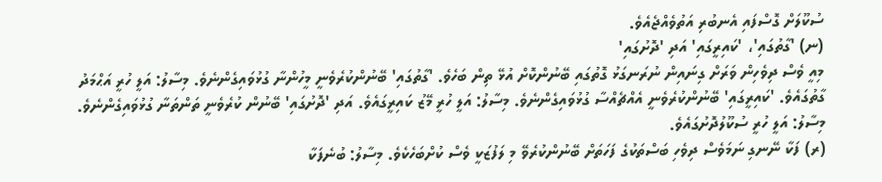ސުކޫލަށް ގޮސްފައި އެނބުރި އަތުވެއްޖެއެވެ.
(ނ) 'ގާތުގައި'، 'ކައިރީގައި' އަދި 'ދޮށުގައި'
މިއީ ވެސް ދިވެހިން ވަރަށް ގިނައިން ނުރަނގަޅު ގޮތުގައި ބޭނުންކޮށް އުޅޭ ތިން ބަހެވެ. 'ގާތުގައި' ބޭނުންކުރެވެނީ މީހުންނާ ގުޅުވައިގެންނެވެ. މިސާލު: އަލީ ހުރީ އަޙްމަދު ގާތުގައެވެ. 'ކައިރީގައި' ބޭނުންކުރެވެނީ އެއްޗެއްސާ ގުޅުވައިގެންނެވެ. މިސާލު: އަލީ ހުރީ މޭޒު ކައިރީގައެވެ. އަދި 'ދޮށުގައި' ބޭނުން ކުރެވެނީ ތަންތަނާ ގުޅުވައިގެންނެވެ. މިސާލު: އަލީ ހުރީ ސުކޫލުދޮށުގައެވެ.
(ރ) ފަކާ ނޭނގި ނަމަވެސް ދިވެހި ބަސްތަކުގެ ފަހަތަށް ބޭނުންކުރެވޭ މި ލަފުޒަކީ ވެސް ކުށްބަހެކެވެ. މިސާލު: ބުނެފަކާ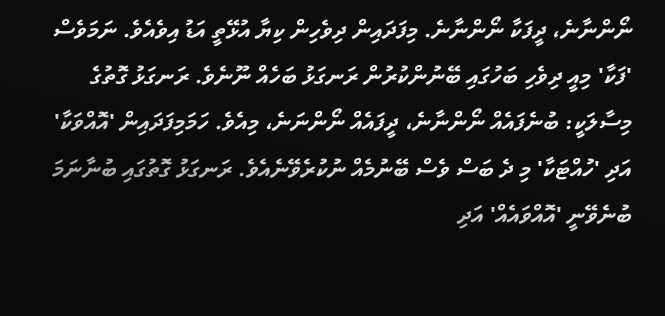ނޯންނާނެ، ދީފަކާ ނޯންނާނެ. މިފަދައިން ދިވެހިން ކިޔާ އުޅޭތީ އަޑު އިވެއެވެ. ނަމަވެސް 'ފަކާ' މިއީ ދިވެހި ބަހުގައި ބޭނުންކުރުން ރަނގަޅު ބަހެއް ނޫނެވެ. ރަނގަޅު ގޮތުގެ މިސާލަކީ: ބުނެފައެއް ނޯންނާނެ، ދީފައެއް ނޯންނަނެ، މިއެވެ. ހަމަމިފަދައިން 'އޮއްވަކާ' އަދި 'ހުއްޓަކާ' މި ދެ ބަސް ވެސް ބޭނުމެއް ނުކުރެވޭނެއެވެ. ރަނގަޅު ގޮތުގައި ބުނާނަމަ ބުނެވޭނީ 'އޮއްވައެއް' އަދި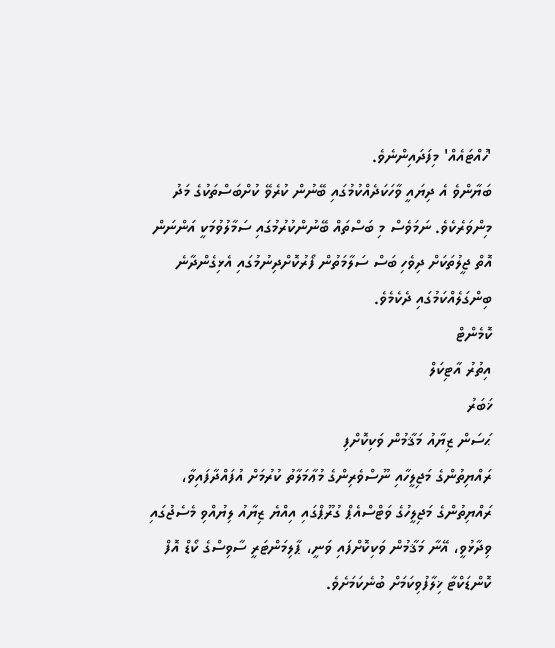'ހުއްޓައެއް' މިފަދައިންނެވެ.
ބަޔާންވެ އެ ދިޔައީ ވާހަކަދެއްކުމުގައި ބޭނުން ކުރެވޭ ކުށްބަސްތަކުގެ މަދު މިންވަރެކެވެ. ނަމަވެސް މި ބަސްތައް ބޭނުންކުރުމުގައި ސަމާލުވުމަކީ އަންނަން އޮތް ޖީލުތަކަށް ދިވެހި ބަސް ސަލާމަތުން ފޯރުކޮށްދިނުމުގައި އެޅިގެންދާނެ ބިންގަލެއްކަމުގައި ދެކެމެވެ.
ކޮމެންޓް
އިތުރު އާޓިކަލް
ޚަބަރު
ޙަސަން ޒިޔާއު މަޤާމުން ވަކިކޮށްފި
ރައްޔިތުންގެ މަޖިލީހާއި ނޫސްވެރިންގެ މުޢާމަލާތު ކުރުމަށް އުފައްދާފައިވާ، ރައްޔިތުންގެ މަޖިލީހުގެ ވަޓްސްއެޕް ގުރޫޕްގައި އިއްޔެ ޒިޔާއު ލިޔުއްވި މެސެޖުގައި ވިދާޅުވީ، އޭނާ މަޤާމުން ވަކިކޮށްފައި ވަނީ، ޕާލިމަންޓަރީ ސާވިސްގެ ކޯޑް އޮފް ކޮންޑަކްޓާ ޚިލާފުވިކަމަށް ބުނެކަމަށެވެ.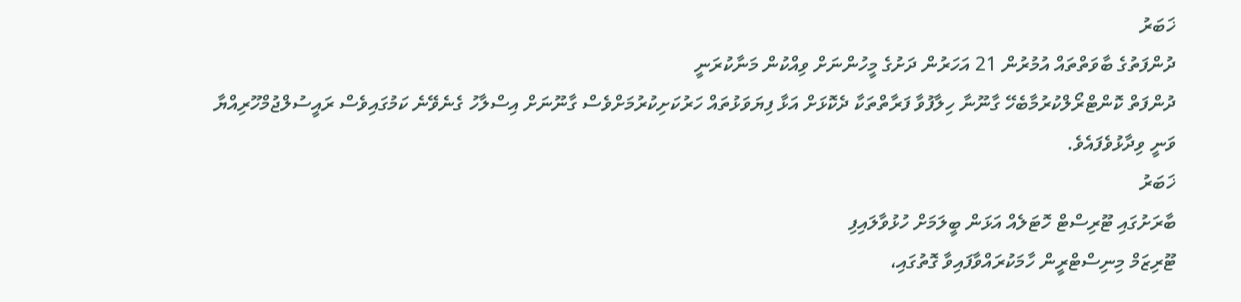ޚަބަރު
ދުންފަތުގެ ބާވަތްތައް އުމުރުން 21 އަހަރުން ދަށުގެ މީހުންނަށް ވިއްކުން މަނާކުރަނީ
ދުންފަތް ކޮންޓްރޯލްކުރުމާބެހޭ ގާނޫނާ ހިލާފުވާ ފަރާތްތަކާ ދެކޮޅަށް އަޅާ ފިޔަވަޅުތައް ހަރުކަށިކުރުމަށްވެސް ގާނޫނަށް އިސްލާހު ގެނެވޭނެ ކަމުގައިވެސް ރައީސުލްޖުމްހޫރިއްޔާ ވަނީ ވިދާޅުވެފައެވެ.
ޚަބަރު
ބާރަށުގައި ޓޫރިސްޓް ހޮޓަލެއް އަޅަން ބީލަމަށް ހުޅުވާލައިފި
ޓޫރިޒަމް މިނިސްޓްރީން ހާމަކުރައްވާފައިވާ ގޮތުގައި،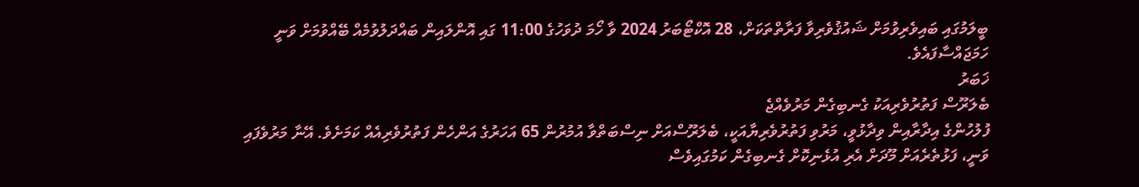ބީލަމުގައި ބައިވެރިވުމަށް ޝައުޤުވެރިވާ ފަރާތްތަކަށް، 28 އޮކްޓޯބަރު 2024 ވާ ހޯމަ ދުވަހުގެ 11:00 ގައި އޮންލައިން ބައްދަލުވުމެއް ބޭއްވުމަށް ވަނީ ހަމަޖައްސާފައެވެ.
ޚަބަރު
ބެލަރޫސް ފަތުރުވެރިއަކު ގެނބިގެން މަރުވެއްޖެ
ފުލުހުންގެ އިދާރާއިން ވިދާޅުވީ، މަރުވި ފަތުރުވެރިޔާއަކީ، ބެލަރޫސްއަށް ނިސްބަތްވާ އުމުރުން 65 އަހަރުގެ އަންހެން ފަތުރުވެރިއެއް ކަމަށެވެ. އޭނާ މަރުވެފައި ވަނީ، ފަޅުތެރެއަށް މޫދަށް އެރި އުޅެނިކޮށް ގެނބިގެން ކަމުގައިވެސް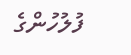ފުލުހުންގެ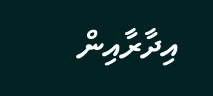އިދާރާއިން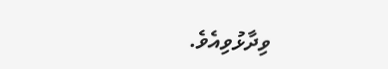ވިދާޅުވިއެވެ.